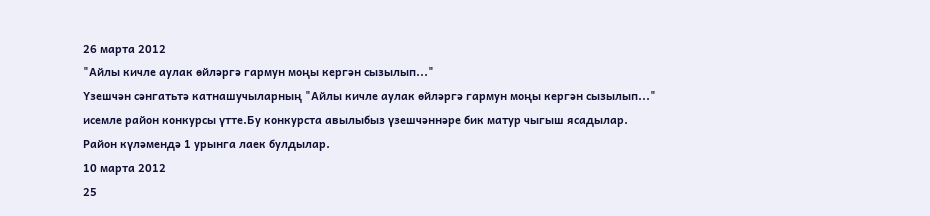26 марта 2012
"Айлы кичле аулак өйләргә гармун моңы кергән сызылып..."
Үзешчән сәнгатьтә катнашучыларның "Айлы кичле аулак өйләргә гармун моңы кергән сызылып..." исемле район конкурсы үтте.Бу конкурста авылыбыз үзешчәннәре бик матур чыгыш ясадылар. Район күләмендә 1 урынга лаек булдылар.
10 марта 2012
25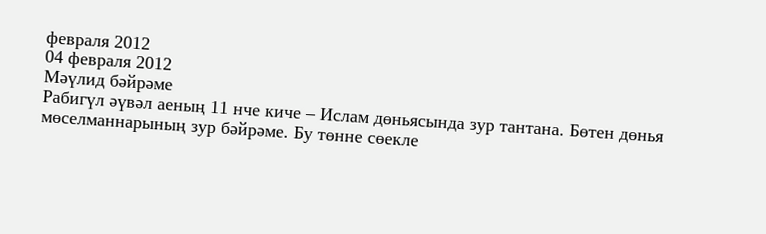февраля 2012
04 февраля 2012
Мәүлид бәйрәме
Рабигүл әүвәл аеның 11 нче киче – Ислам дөньясында зур тантана. Бөтен дөнья мөселманнарының зур бәйрәме. Бу төнне сөекле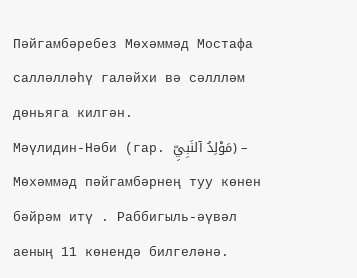Пәйгамбәребез Мөхәммәд Мостафа салләлләһү галәйхи вә сәллләм дөньяга килгән.
Мәүлидин-Нәби (гар. مَوْلِدُ آلنَبِيِّ) – Мөхәммәд пәйгамбәрнең туу көнен бәйрәм итү . Раббигыль-әүвәл аеның 11 көнендә билгеләнә.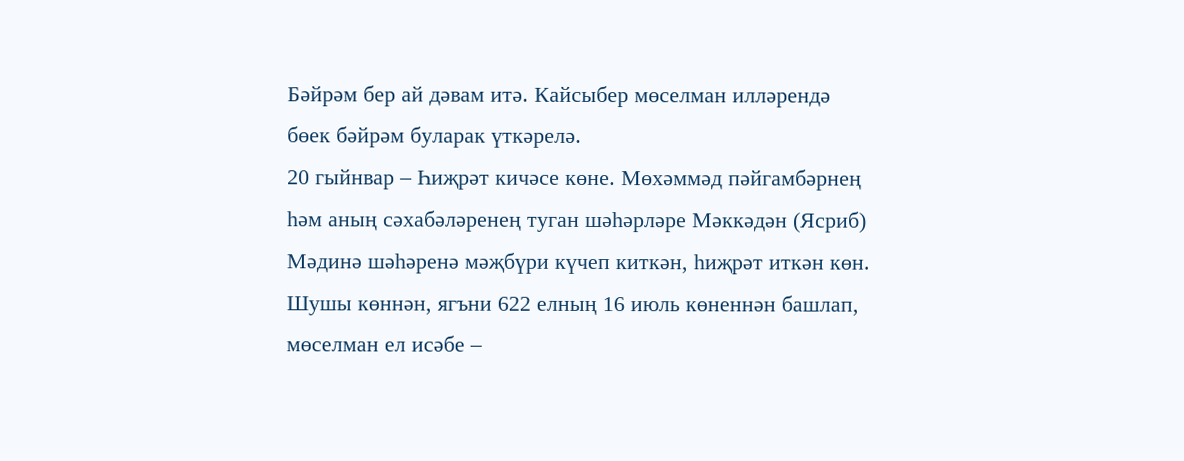Бәйрәм бер ай дәвам итә. Кайсыбер мөселман илләрендә бөек бәйрәм буларак үткәрелә.
20 гыйнвар – Һиҗрәт кичәсе көне. Мөхәммәд пәйгамбәрнең һәм аның сәхабәләренең туган шәһәрләре Мәккәдән (Ясриб) Мәдинә шәһәренә мәҗбүри күчеп киткән, һиҗрәт иткән көн. Шушы көннән, ягъни 622 елның 16 июль көненнән башлап, мөселман ел исәбе –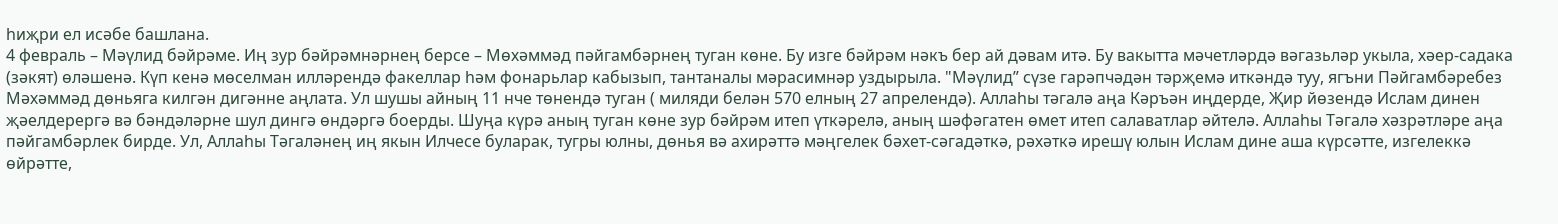һиҗри ел исәбе башлана.
4 февраль – Мәүлид бәйрәме. Иң зур бәйрәмнәрнең берсе – Мөхәммәд пәйгамбәрнең туган көне. Бу изге бәйрәм нәкъ бер ай дәвам итә. Бу вакытта мәчетләрдә вәгазьләр укыла, хәер-садака (зәкят) өләшенә. Күп кенә мөселман илләрендә факеллар һәм фонарьлар кабызып, тантаналы мәрасимнәр уздырыла. "Мәүлид” сүзе гарәпчәдән тәрҗемә иткәндә туу, ягъни Пәйгамбәребез Мәхәммәд дөньяга килгән дигәнне аңлата. Ул шушы айның 11 нче төнендә туган ( миляди белән 570 елның 27 апрелендә). Аллаһы тәгалә аңа Кәръән иңдерде, Җир йөзендә Ислам динен җәелдерергә вә бәндәләрне шул дингә өндәргә боерды. Шуңа күрә аның туган көне зур бәйрәм итеп үткәрелә, аның шәфәгатен өмет итеп салаватлар әйтелә. Аллаһы Тәгалә хәзрәтләре аңа пәйгамбәрлек бирде. Ул, Аллаһы Тәгаләнең иң якын Илчесе буларак, тугры юлны, дөнья вә ахирәттә мәңгелек бәхет-сәгадәткә, рәхәткә ирешү юлын Ислам дине аша күрсәтте, изгелеккә өйрәтте,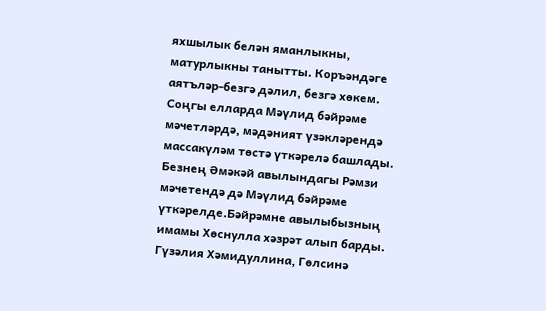яхшылык белән яманлыкны, матурлыкны танытты. Коръәндәге аятъләр-безгә дәлил, безгә хөкем.
Соңгы елларда Мәүлид бәйрәме мәчетләрдә, мәдәният үзәкләрендә массакүләм төстә үткәрелә башлады. Безнең Әмәкәй авылындагы Рәмзи мәчетендә дә Мәүлид бәйрәме үткәрелде.Бәйрәмне авылыбызның имамы Хөснулла хәзрәт алып барды. Гүзәлия Хәмидуллина, Гөлсинә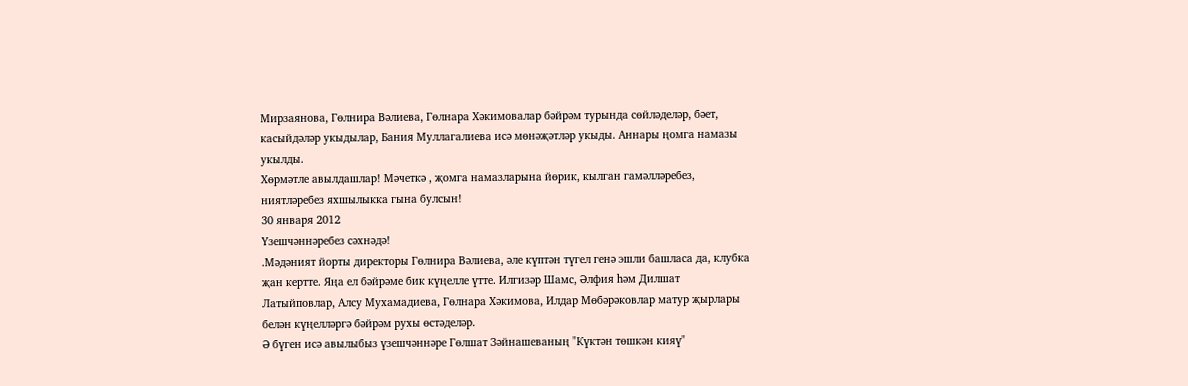Мирзаянова, Гөлнира Вәлиева, Гөлнара Хәкимовалар бәйрәм турында сөйләделәр, бәет, касыйдәләр укыдылар, Бания Муллагалиева исә мөнәҗәтләр укыды. Аннары ңомга намазы укылды.
Хөрмәтле авылдашлар! Мәчеткә , җомга намазларына йөрик, кылган гамәлләребез, ниятләребез яхшылыкка гына булсын!
30 января 2012
Үзешчәннәребез сәхнәдә!
.Мәдәният йорты директоры Гөлнира Вәлиева, әле күптән түгел генә эшли башласа да, клубка җан кертте. Яңа ел бәйрәме бик күңелле үтте. Илгизәр Шамс, Әлфия һәм Дилшат Латыйповлар, Алсу Мухамадиева, Гөлнара Хәкимова, Илдар Мөбәрәковлар матур җырлары белән күңелләргә бәйрәм рухы өстәделәр.
Ә бүген исә авылыбыз үзешчәннәре Гөлшат Зәйнашеваның "Күктән төшкән кияү"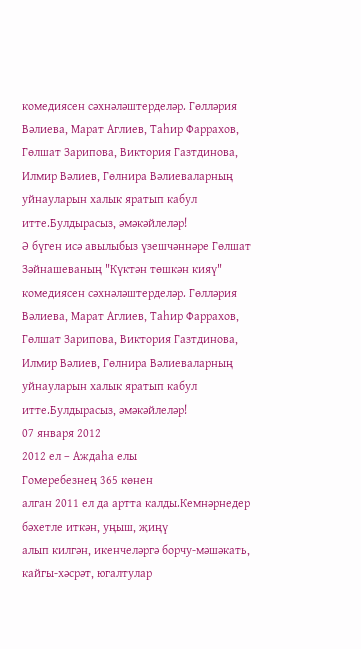комедиясен сәхнәләштерделәр. Гөлләрия Вәлиева, Марат Аглиев, Таһир Фаррахов, Гөлшат Зарипова, Виктория Газтдинова, Илмир Вәлиев, Гөлнира Вәлиеваларның уйнауларын халык яратып кабул итте.Булдырасыз, әмәкәйлеләр!
Ә бүген исә авылыбыз үзешчәннәре Гөлшат Зәйнашеваның "Күктән төшкән кияү" комедиясен сәхнәләштерделәр. Гөлләрия Вәлиева, Марат Аглиев, Таһир Фаррахов, Гөлшат Зарипова, Виктория Газтдинова, Илмир Вәлиев, Гөлнира Вәлиеваларның уйнауларын халык яратып кабул итте.Булдырасыз, әмәкәйлеләр!
07 января 2012
2012 ел – Аждаһа елы
Гомеребезнең 365 көнен
алган 2011 ел да артта калды.Кемнәрнедер бәхетле иткән, уңыш, җиңү
алып килгән, икенчеләргә борчу-мәшәкать, кайгы-хәсрәт, югалтулар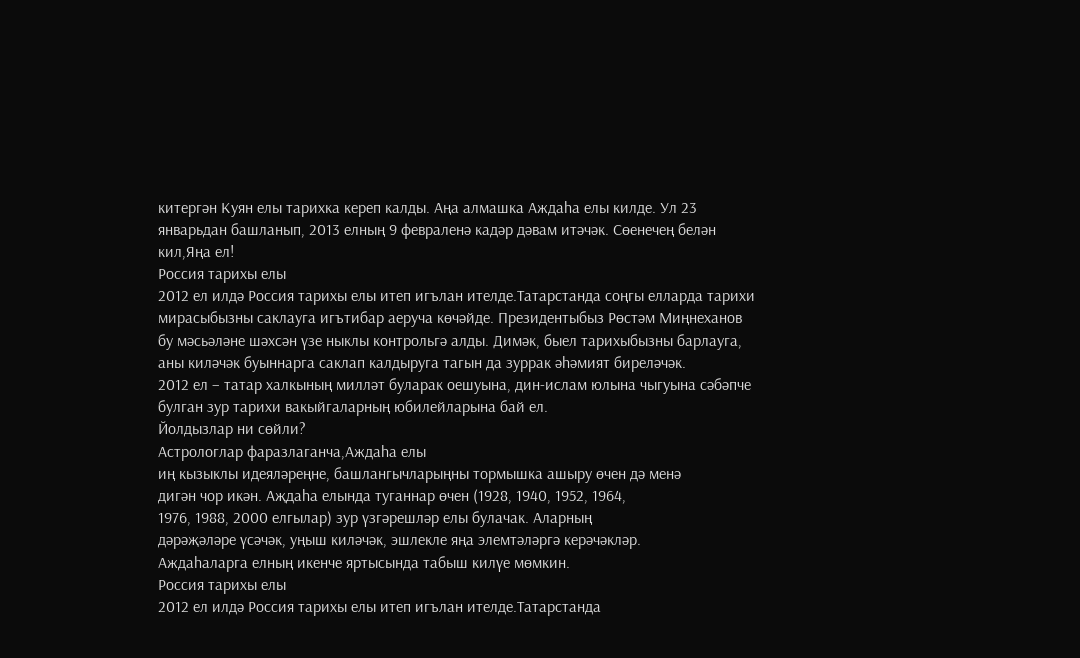китергән Куян елы тарихка кереп калды. Аңа алмашка Аждаһа елы килде. Ул 23 январьдан башланып, 2013 елның 9 февраленә кадәр дәвам итәчәк. Сөенечең белән кил,Яңа ел!
Россия тарихы елы
2012 ел илдә Россия тарихы елы итеп игълан ителде.Татарстанда соңгы елларда тарихи мирасыбызны саклауга игътибар аеруча көчәйде. Президентыбыз Рөстәм Миңнеханов бу мәсьәләне шәхсән үзе ныклы контрольгә алды. Димәк, быел тарихыбызны барлауга, аны киләчәк буыннарга саклап калдыруга тагын да зуррак әһәмият биреләчәк.
2012 ел – татар халкының милләт буларак оешуына, дин-ислам юлына чыгуына сәбәпче булган зур тарихи вакыйгаларның юбилейларына бай ел.
Йолдызлар ни сөйли?
Астрологлар фаразлаганча,Аждаһа елы
иң кызыклы идеяләреңне, башлангычларыңны тормышка ашыру өчен дә менә
дигән чор икән. Аҗдаһа елында туганнар өчен (1928, 1940, 1952, 1964,
1976, 1988, 2000 елгылар) зур үзгәрешләр елы булачак. Аларның
дәрәҗәләре үсәчәк, уңыш киләчәк, эшлекле яңа элемтәләргә керәчәкләр.
Аждаһаларга елның икенче яртысында табыш килүе мөмкин.
Россия тарихы елы
2012 ел илдә Россия тарихы елы итеп игълан ителде.Татарстанда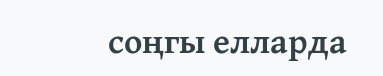соңгы елларда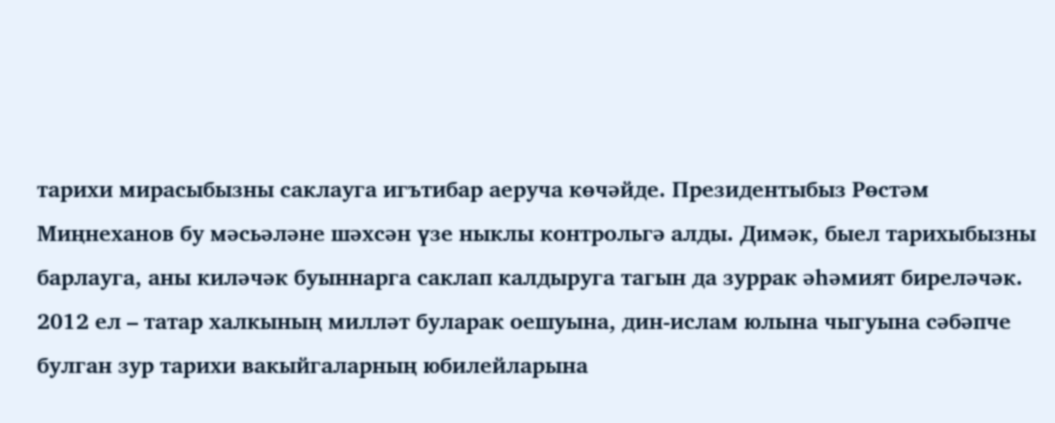тарихи мирасыбызны саклауга игътибар аеруча көчәйде. Президентыбыз Рөстәм Миңнеханов бу мәсьәләне шәхсән үзе ныклы контрольгә алды. Димәк, быел тарихыбызны барлауга, аны киләчәк буыннарга саклап калдыруга тагын да зуррак әһәмият биреләчәк.
2012 ел – татар халкының милләт буларак оешуына, дин-ислам юлына чыгуына сәбәпче булган зур тарихи вакыйгаларның юбилейларына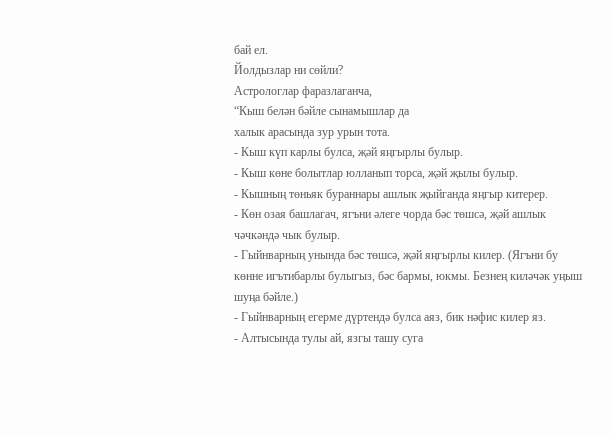бай ел.
Йолдызлар ни сөйли?
Астрологлар фаразлаганча,
“Кыш белән бәйле сынамышлар да
халык арасында зур урын тота.
- Кыш күп карлы булса, җәй яңгырлы булыр.
- Кыш көне болытлар юлланып торса, җәй җылы булыр.
- Кышның төньяк бураннары ашлык җыйганда яңгыр китерер.
- Көн озая башлагач, ягъни әлеге чорда бәс төшсә, җәй ашлык чәчкәндә чык булыр.
- Гыйнварның унында бәс төшсә, җәй яңгырлы килер. (Ягъни бу көнне игътибарлы булыгыз, бәс бармы, юкмы. Безнең киләчәк уңыш шуңа бәйле.)
- Гыйнварның егерме дүртендә булса аяз, бик нәфис килер яз.
- Алтысында тулы ай, язгы ташу суга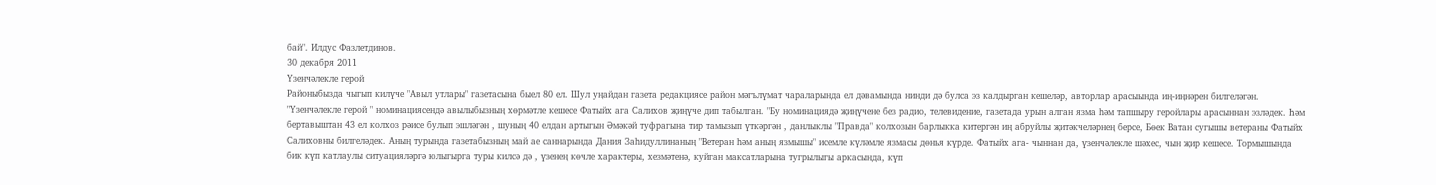бай". Илдус Фазлетдинов.
30 декабря 2011
Үзенчәлекле герой
Районыбызда чыгып килүче "Авыл утлары" газетасына быел 80 ел. Шул уңайдан газета редакциясе район мәгълүмат чараларында ел дәвамында нинди дә булса эз калдырган кешеләр, авторлар арасыында иң-иңнәрен билгеләгән. "Үзенчәлекле герой " номинациясендә авылыбызның хөрмәтле кешесе Фатыйх ага Салихов җиңүче дип табылган. "Бу номинациядә җиңүчене без радио, телевидение, газетада урын алган язма һәм тапшыру геройлары арасыннан эзләдек. Һәм бертавыштан 43 ел колхоз рәисе булып эшләгән , шуның 40 елдан артыгын Әмәкәй туфрагына тир тамызып үткәргән , данлыклы "Правда" колхозын барлыкка китергән иң абруйлы җитәкчеләрнең берсе, Бөек Ватан сугышы ветераны Фатыйх Салиховны билгеләдек. Аның турында газетабызның май ае саннарында Дания Заһидуллинаның "Ветеран һәм аның язмышы" исемле күләмле язмасы дөнья күрде. Фатыйх ага- чыннан да, үзенчәлекле шәхес, чын җир кешесе. Тормышында бик күп катлаулы ситуацияләргә юлыгырга туры килсә дә , үзенең көчле характеры, хезмәтенә, куйган максатларына тугрылыгы аркасында, күп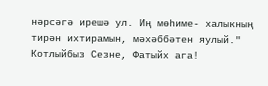нәрсәгә ирешә ул. Иң мөһиме- халыкның тирән ихтирамын, мәхәббәтен яулый." Котлыйбыз Сезне, Фатыйх ага!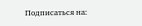Подписаться на: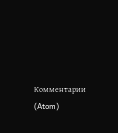Комментарии (Atom)